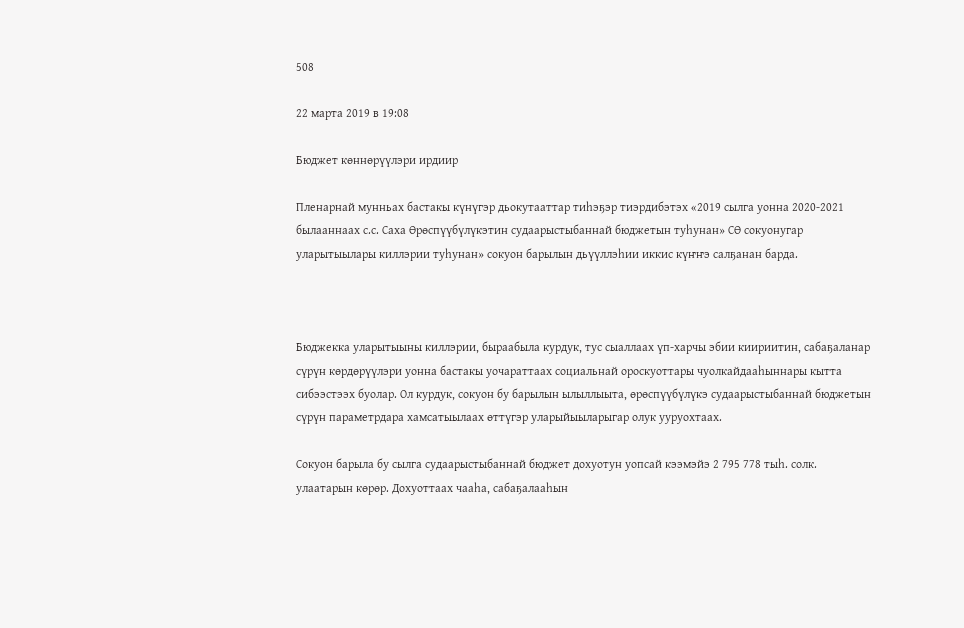508

22 марта 2019 в 19:08

Бюджет көннөрүүлэри ирдиир

Пленарнай мунньах бастакы күнүгэр дьокутааттар тиһэҕэр тиэрдибэтэх «2019 сылга уонна 2020-2021 былааннаах с.с. Саха Өрөспүүбүлүкэтин судаарыстыбаннай бюджетын туһунан» СӨ сокуонугар уларытыылары киллэрии туһунан» сокуон барылын дьүүллэһии иккис күҥҥэ салҕанан барда.



Бюджекка уларытыыны киллэрии, быраабыла курдук, тус сыаллаах үп-харчы эбии киириитин, сабаҕаланар сүрүн көрдөрүүлэри уонна бастакы уочараттаах социальнай ороскуоттары чуолкайдааһыннары кытта сибээстээх буолар. Ол курдук, сокуон бу барылын ылыллыыта, өрөспүүбүлүкэ судаарыстыбаннай бюджетын сүрүн параметрдара хамсатыылаах өттүгэр уларыйыыларыгар олук ууруохтаах.

Сокуон барыла бу сылга судаарыстыбаннай бюджет дохуотун уопсай кээмэйэ 2 795 778 тыһ. солк. улаатарын көрөр. Дохуоттаах чааһа, сабаҕалааһын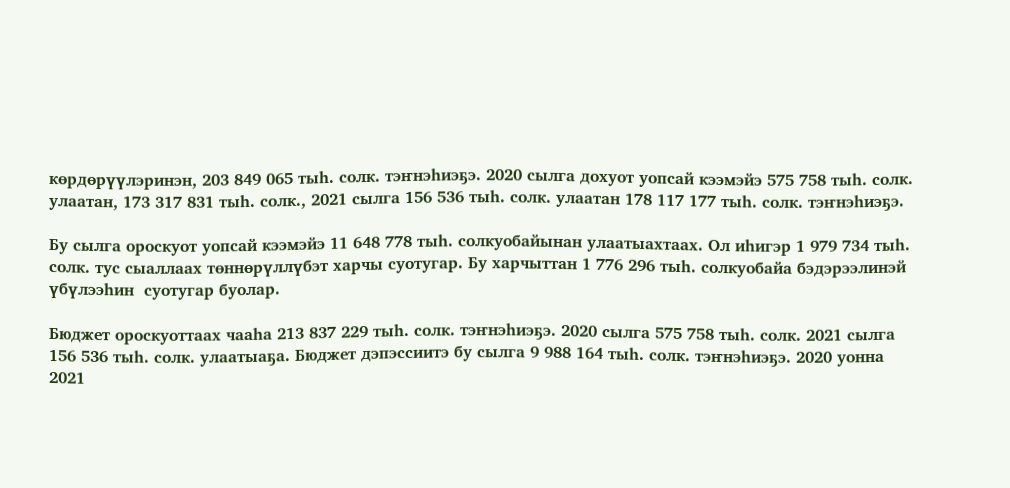көрдөрүүлэринэн, 203 849 065 тыһ. солк. тэҥнэһиэҕэ. 2020 сылга дохуот уопсай кээмэйэ 575 758 тыһ. солк. улаатан, 173 317 831 тыһ. солк., 2021 сылга 156 536 тыһ. солк. улаатан 178 117 177 тыһ. солк. тэҥнэһиэҕэ.

Бу сылга ороскуот уопсай кээмэйэ 11 648 778 тыһ. солкуобайынан улаатыахтаах. Ол иһигэр 1 979 734 тыһ. солк. тус сыаллаах төннөрүллүбэт харчы суотугар. Бу харчыттан 1 776 296 тыһ. солкуобайа бэдэрээлинэй үбүлээһин  суотугар буолар.

Бюджет ороскуоттаах чааһа 213 837 229 тыһ. солк. тэҥнэһиэҕэ. 2020 сылга 575 758 тыһ. солк. 2021 сылга  156 536 тыһ. солк. улаатыаҕа. Бюджет дэпэссиитэ бу сылга 9 988 164 тыһ. солк. тэҥнэһиэҕэ. 2020 уонна 2021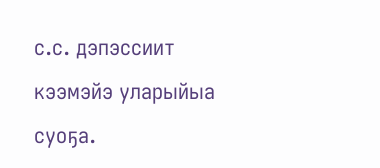с.с. дэпэссиит кээмэйэ уларыйыа суоҕа.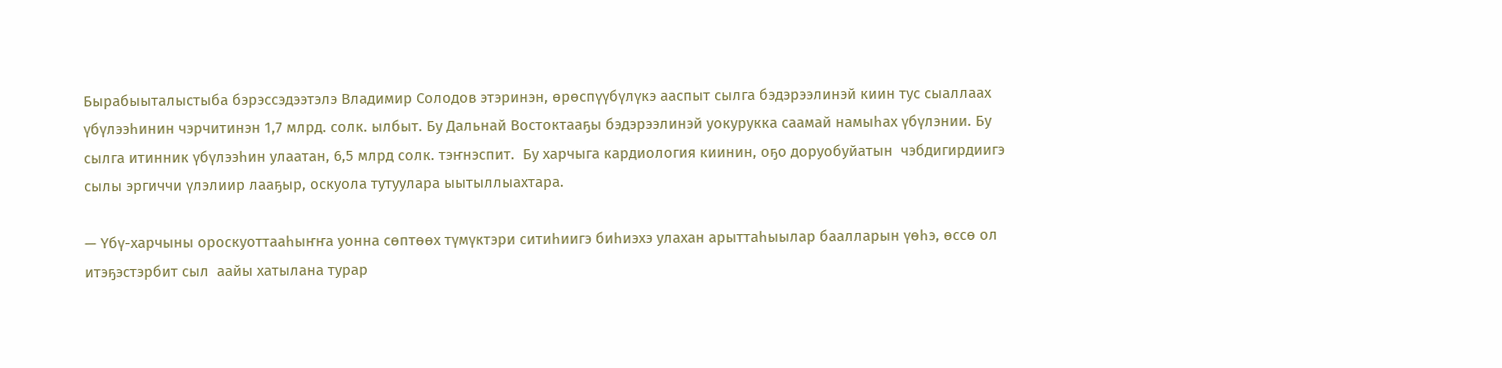Бырабыыталыстыба бэрэссэдээтэлэ Владимир Солодов этэринэн, өрөспүүбүлүкэ ааспыт сылга бэдэрээлинэй киин тус сыаллаах үбүлээһинин чэрчитинэн 1,7 млрд. солк. ылбыт. Бу Дальнай Востоктааҕы бэдэрээлинэй уокурукка саамай намыһах үбүлэнии. Бу сылга итинник үбүлээһин улаатан, 6,5 млрд солк. тэҥнэспит.  Бу харчыга кардиология киинин, оҕо доруобуйатын  чэбдигирдиигэ сылы эргиччи үлэлиир лааҕыр, оскуола тутуулара ыытыллыахтара.

— Үбү-харчыны ороскуоттааһыҥҥа уонна сөптөөх түмүктэри ситиһиигэ биһиэхэ улахан арыттаһыылар баалларын үөһэ, өссө ол итэҕэстэрбит сыл  аайы хатылана турар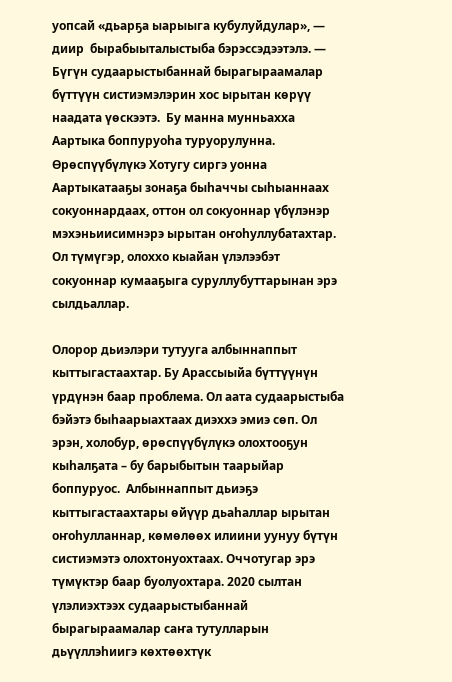уопсай «дьарҕа ыарыыга кубулуйдулар», — диир  бырабыыталыстыба бэрэссэдээтэлэ. — Бүгүн судаарыстыбаннай бырагыраамалар бүттүүн систиэмэлэрин хос ырытан көрүү наадата үөскээтэ.  Бу манна мунньахха Аартыка боппуруоһа туруорулунна. Өрөспүүбүлүкэ Хотугу сиргэ уонна Аартыкатааҕы зонаҕа быһаччы сыһыаннаах сокуоннардаах, оттон ол сокуоннар үбүлэнэр мэхэньиисимнэрэ ырытан оҥоһуллубатахтар. Ол түмүгэр, олоххо кыайан үлэлээбэт сокуоннар кумааҕыга суруллубуттарынан эрэ сылдьаллар.

Олорор дьиэлэри тутууга албыннаппыт кыттыгастаахтар. Бу Арассыыйа бүттүүнүн үрдүнэн баар проблема. Ол аата судаарыстыба бэйэтэ быһаарыахтаах диэххэ эмиэ сөп. Ол эрэн, холобур, өрөспүүбүлүкэ олохтооҕун кыһалҕата – бу барыбытын таарыйар боппуруос.  Албыннаппыт дьиэҕэ кыттыгастаахтары өйүүр дьаһаллар ырытан оҥоһулланнар, көмөлөөх илиини уунуу бүтүн систиэмэтэ олохтонуохтаах. Оччотугар эрэ түмүктэр баар буолуохтара. 2020 сылтан үлэлиэхтээх судаарыстыбаннай бырагыраамалар саҥа тутулларын дьүүллэһиигэ көхтөөхтүк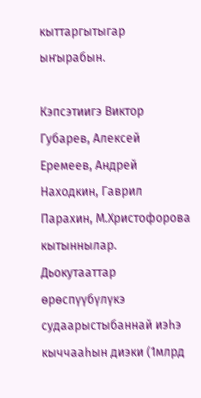кыттаргытыгар ыҥырабын.

Кэпсэтиигэ Виктор Губарев, Алексей Еремеев, Андрей Находкин, Гаврил Парахин, М.Христофорова  кытыннылар. Дьокутааттар өрөспүүбүлүкэ судаарыстыбаннай иэһэ кыччааһын диэки (1млрд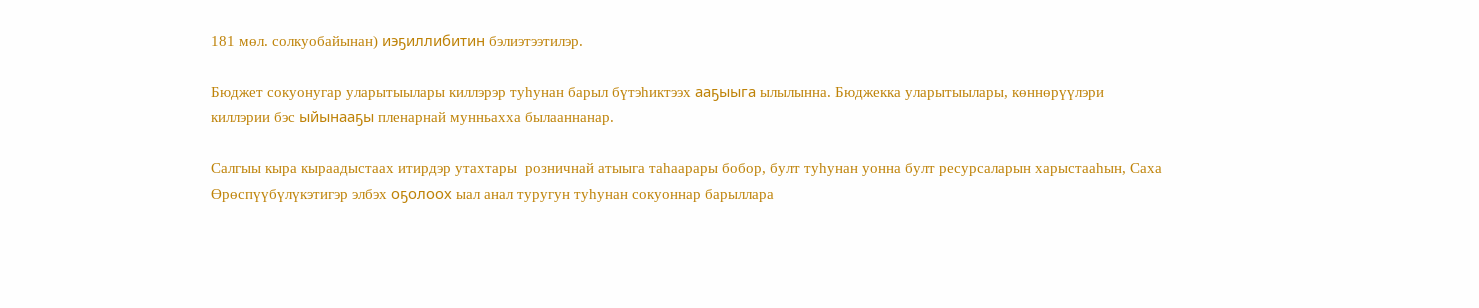181 мөл. солкуобайынан) иэҕиллибитин бэлиэтээтилэр.

Бюджет сокуонугар уларытыылары киллэрэр туһунан барыл бүтэһиктээх ааҕыыга ылылынна. Бюджекка уларытыылары, көннөрүүлэри киллэрии бэс ыйынааҕы пленарнай мунньахха былааннанар.

Салгыы кыра кыраадыстаах итирдэр утахтары  розничнай атыыга таһаарары бобор, булт туһунан уонна булт ресурсаларын харыстааһын, Саха Өрөспүүбүлүкэтигэр элбэх оҕолоох ыал анал туругун туһунан сокуоннар барыллара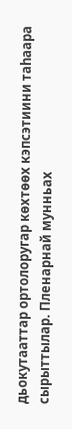дьокутааттар ортолоругар көхтөөх кэпсэтиини таһаара сырыттылар. Пленарнай мунньах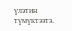үлэтин түмүктээтэ.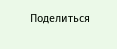Поделиться